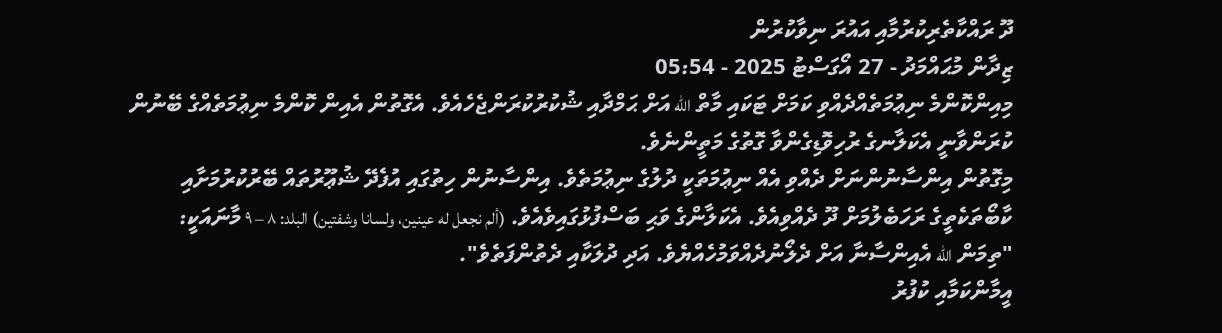ދޫ ރައްކާތެރިކުރުމާއި އައުރަ ނިވާކުރުން
ޒިދާން މުޙައްމަދު - 27 އޯގަސްޓު 2025 - 05:54
މިއިންކޮންމެ ނިޢުމަތެއްދެއްވި ކަމަށް ޓަކައި މާތް الله އަށް ޙަމްދާއި ޝުކުރުކުރަންޖެހެއެވެ. އެގޮތުން އެއިން ކޮންމެ ނިޢުމަތެއްގެ ބޭނުން ކުރަންވާނީ އެކަލާނގެ ރުހިވޮޑިގެންވާ ގޮތުގެ މަތީންނެވެ.
މިގޮތުން އިންސާނުންނަށް ދެއްވި އެއް ނިޢުމަތަކީ ދުލުގެ ނިޢުމަތެވެ. އިންސާނުން ހިތުގައި އުފެދޭ ޝުޢޫރުތައް ބޭރުކުރުމަށާއި ކާބޯތަކެތީގެ ރަހަބެލުމަށް ދޫ ދެއްވިއެވެ. އެކަލާންގެ ވަޙި ބަސްފުޅުގައިވެއެވެ. (ألم نجعل له عينين، ولسانا وشفتين) البلد: ٨ – ٩ މާނައަކީ: "ތިމަން الله އެއިންސާނާ އަށް ދެލޯނުދެއްވަމުހެއްޔެވެ. އަދި ދުލަކާއި ދެތުންފަތެވެ".
އީމާންކަމާއި ކުފުރު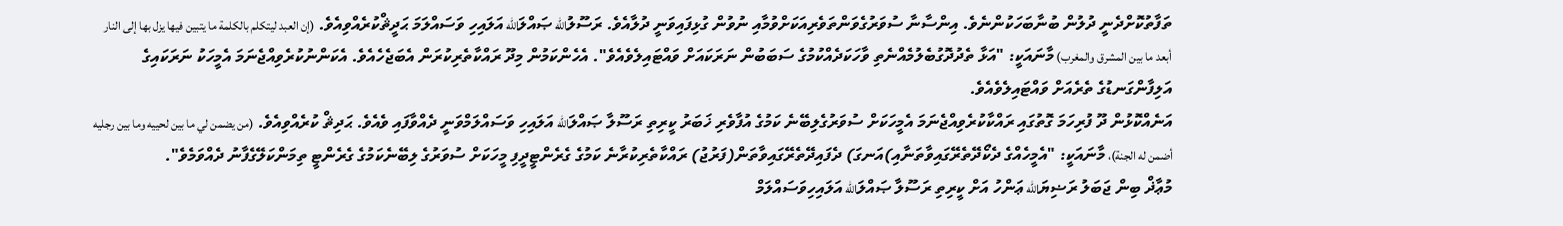ތަފާތުކޮށްދެނީ ދުލުން ބުނާބަހަކުންނެވެ. އިންސާނާ ސުވަރުގެވަންތަވެރިއަކަށްވުމާއި ނުވުން ގުޅިފައިވަނީ ދުލާއެވެ. ރަސޫލުالله ޞައްލަالله އަލައިހި ވަސައްލަމަ ޙަދީޘްކުރެއްވިއެވެ. (إن العبد ليتكلم بالكلمة ما يتبين فيها يزل بها إلى النار أبعد ما بين المشرق والمغرب) މާނައަކީ: "އަޅާ ތެދުދޮގުބެލުމެއްނެތި ވާހަކަދެއްކުމުގެ ސަބަބުން ނަރަކައަށް ވައްޓައިލެވެއެވެ". އެހެންކަމުން މިދޫ ރައްކާތެރިކުރަން އެބަޖެހެއެވެ. އެކަންނުކުރެވިއްޖެނަމަ އެމީހަކު ނަރަކައިގެ އަލިފާންގަނޑުގެ ތެރެއަށް ވައްޓައިލެވެއެވެ.
އަނެއްކޮޅުން ދޫ ފުރިހަމަ ގޮތުގައި ރައްކާކުރެވިއްޖެނަމަ އެމީހަކަށް ސުވަރުގެލިބޭނެ ކަމުގެ އުފާވެރި ޚަބަރު ކީރިތި ރަސޫލާ ޞައްލަالله އަލައިހި ވަސައްލަމްވަނީ ދެއްވާފައި ވެއެވެ. ޙަދިޘް ކުރެއްވިއެވެ. (من يضمن لي ما بين لحييه وما بين رجليه أضمن له الجنة)، މާނައަކީ: "އެމީހެއްގެ ދެކޯދޭތެރޭގައިވާތަނާއި)އަނގަ) ދެފައިދޭތެރޭގައިވާތަން(ފަރުޖު) ރައްކާތެރިކުރާނެ ކަމުގެ ގެރެންޓީދީފި މީހަކަށް ސުވަރުގެ ލިބޭނެކަމުގެ ގެރެންޓީ ތިމަންކަލޭގެފާނު ދެއްވަމެވެ".
މުޢާޛް ބިން ޖަބަލު ރަޟިޔަالله ޢަންހު އަށް ކީރިތި ރަސޫލާ ޞައްލަالله އަލައިހިވަސައްލަމް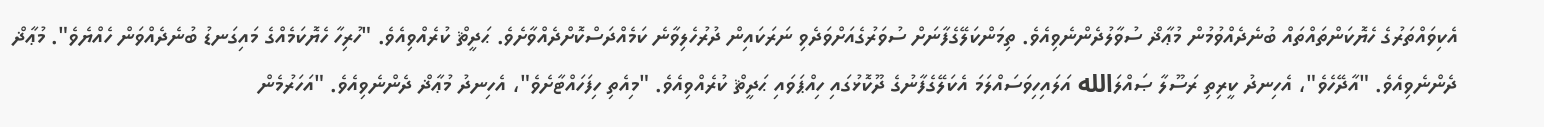އެކިވައްތަރުގެ ހެޔޮކަންތައްތައް ބުނެދެއްވުމުން މުޢާޛް ސުވާލުދެންނެވިއެވެ. ތިމަންކަލޭގެފާނަށް ސުވަރުގެއަށްވަދެވި ނަރަކައިން ދުރުހެލިވާނެ ކަމެއްދަސްކޮށްދެއްވާށެވެ. ޙަދީޘް ކުރެއްވިއެވެ. "ހުރިހާ ހެޔޮކަމެއްގެ މައިގަނޑު ބުނެދެއްވަން ހެއްޔެވެ". މުޢާޛް ދެންނެވިއެވެ. "އާދޭހެވެ"، އެހިނދު ކީރިތި ރަސޫލާ ޞައްލަالله އަލައިހިވަސައްލަމަ އެކަލޭގެފާނުގެ ދޫކޮޅުގައި ހިއްޕަވައި ޙަދީޘް ކުރެއްވިއެވެ. "މިއެތި ހިފަހައްޓާށެވެ"، އެހިނދު މުޢާޛް ދެންނެވިއެވެ. "އަހަރުމެން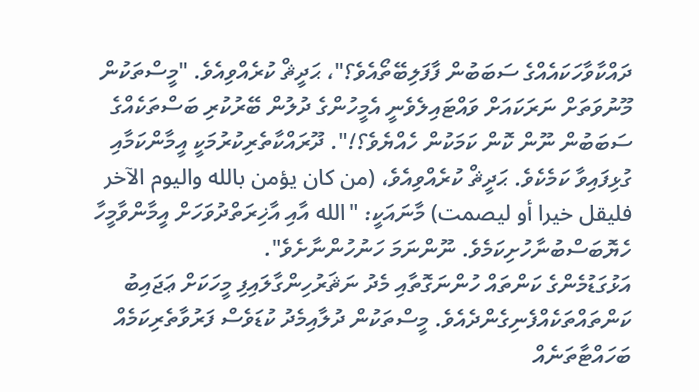ދައްކާވާހަކައެއްގެ ސަބަބުން ފާފަލިބޭތޯއެވެ؟"، ޙަދީޘް ކުރެއްވިއެވެ. "މީސްތަކުން މޫނުވަތަށް ނަރަކައަށް ވައްޓައިލެވެނީ އެމީހުންގެ ދުލުން ބޭރުކުރި ބަސްތަކެއްގެ ސަބަބުން ނޫން ކޮން ކަމަކުން ހެއްޔެވެ؟!". ދޫރައްކާތެރިކުރުމަކީ އީމާންކަމާއި ގުޅިފައިވާ ކަމެކެވެ. ޙަދީޘް ކުރެއްވިއެވެ، (من كان يؤمن بالله واليوم الآخر فليقل خيرا أو ليصمت) މާނައަކީ: "الله އާއި އާޚިރަތްދުވަހަށް އީމާންވާމީހާ ހެޔޮބަސްބުނާހުށިކަމެވެ. ނޫންނަމަ ހަނުހުންނާށެވެ".
އަޅުގަޑުމެންގެ ކަންތައް ހުންނަގޮތާއި މެދު ނަޘަރުހިންގާލައިފި މީހަކަށް ޢަޖައިބު ކަންތައްތަކެއްފެނިގެންދެއެވެ. މީސްތަކުން ދުލާއިމެދު ކުޑަވެސް ފަރުވާތެރިކަމެއް ބަހައްޓާތަނެއް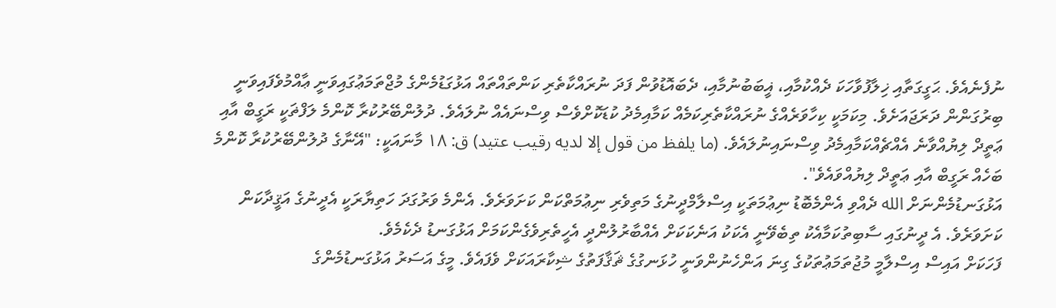ނުފެނެއެވެ. ޙަގީގަތާއި ޚިލާފުވާހަކަ ދެއްކުމާއި، ޣީބަބުނުމާއި، ދެބައޮޑުވުން ފަދަ ނުރައްކާތެރި ކަންތައްތައް އަޅުގަޑުމެންގެ މުޖްތަމަޢުގައިވަނީ ޢާއްމުވެފައިވަނީ ބިރުގަންން ދަރަޖައަށެވެ. މިކަމަކީ ކިހާވަރެއްގެ ނުރައްކާތެރިކަމެއް ކަމާއިމެދު ކުޑަކޮށްވެސް ވިސްނައެއް ނުލައެވެ. ދުލުންބޭރުކުރާ ކޮންމެ ލަފްޡަކީ ރަގީބް އާއި ޢަތީދް ލިޔުއްވާނެ އެއްޗެއްކަމާއިމެދު ވިސްނައިނުލައެވެ. (ما يلفظ من قول إلا لديه رقيب عتيد) ق: ١٨ މާނައަކީ: "އޭނާގެ ދުލުންބޭރުކުރާ ކޮންމެ ބަހެއް ރަގީބް އާއި ޢަތީދް ލިޔުއްވައެވެ".
އަޅުގަނޑުމެންނަށް الله ދެއްވި އެންމެބޮޑު ނިޢުމަތަކީ އިސްލާމްދީނުގެ މަތިވެރި ނިޢުމަތްކަން ކަށަވަރެވެ. އެންމެ ވަރުގަދަ ހަތިޔާރަކީ އެދީނުގެ އަޤީދާކަން ކަށަވަރެވެ. އެ ދީނުގައި ސާބިތުކަމާއެކު ތިބެވޭނީ އެކަކު އަނެކަކަށް އެއްބާރުލުންދީ އެހީތެރިވެގެންކަމަށް އަޅުގަނޑު ދެކެމެވެ.
ފަހަކަށް އައިސް އިސްލާމީ މުޖުތަމަޢުތަކުގެ ގިނަ އަންހެނުންވަނީ ހުޅަނގުގެ ޘަޤާފަތުގެ ޝިކާރައަކަށް ވެފައެވެ. މީގެ އަސަރު އަޅުގަނޑުމެންގެ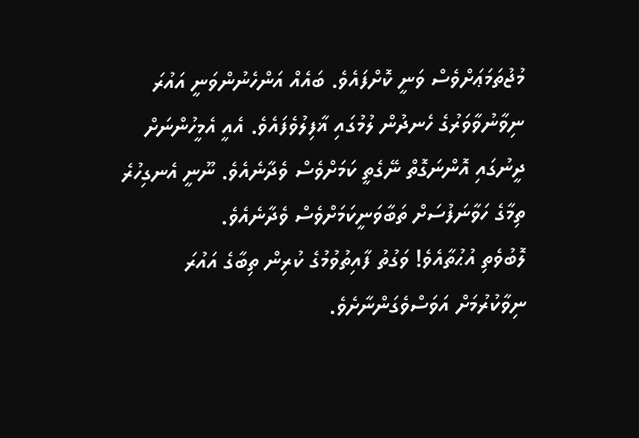މުޖުތަމަޢަށްވެސް ވަނީ ކޮށްފައެވެ. ބައެއް އަންހެނުންވަނީ އައުރަ ނިވާނުވާވަރުގެ ހެނދުން ލުމުގައި ޣާފިލުވެފައެވެ. އެއީ އެމީހުންނަށް ދީނުގައި އޮންނަގޮތް ނޭގެތީ ކަމަށްވެސް ވެދާނެއެވެ. ނޫނީ އެނގިހުރެ ތިމާގެ ހަވާނަފުސަށް ތަބާވަނީކަމަށްވެސް ވެދާނެއެވެ.
ލޮބުވެތި އުޙުތާއެވެ! ވަގުތު ފާއިތުވުމުގެ ކުރިން ތިބާގެ އައުރަ ނިވާކުރުމަށް އަވަސްވެގަންނާށެވެ.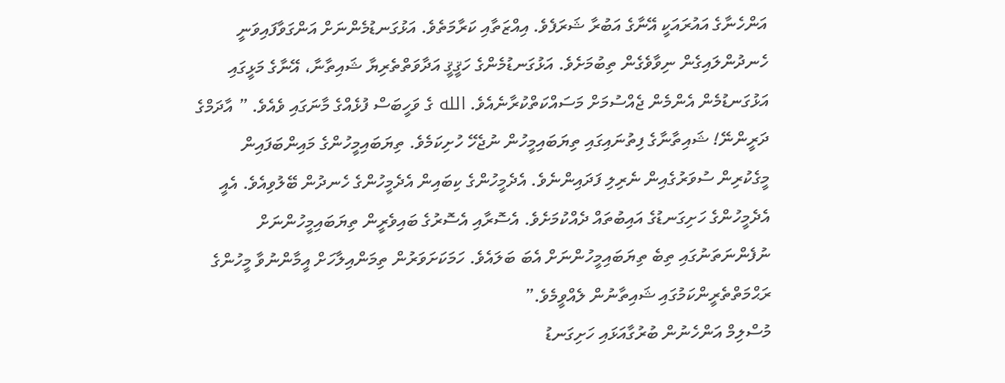އަންހެނާގެ އައުރައަކީ އޭނާގެ އަބުރާ ޝަރަފެވެ. އިއްޒަތާއި ކަރާމަތެވެ. އަޅުގަނޑުމެންނަށް އަންގަވާފައިވަނީ ހެނދުންލައިގެން ނިވާވެގެން ތިބުމަށެވެ. އަޅުގަނޑުމެންގެ ހަޤީޤީ އަދާވަތްތެރިޔާ ޝައިތާނާ، އޭނާގެ މަޅީގައި އަޅުގަނޑުމެން އެންމެން ޖެއްސުމަށް މަސައްކަތްކުރާނެއެވެ. الله ގެ ވަހީބަސް ފުޅެއްގެ މާނަގައި ވެއެވެ. ” އާދަމްގެ ދަރީންނޭ! ޝައިތާނާގެ ފިތުނައިގައި ތިޔަބައިމީހުން ނުޖެހޭ ހުށިކަމެވެ. ތިޔަބައިމީހުންގެ މައިންބަފައިން މީގެކުރިން ސުވަރުގެއިން ނެރިލި ފަދައިންނެވެ. އެދެމީހުންގެ ކިބައިން އެދެމީހުންގެ ހެނދުން ބޭލުވިއެވެ. އެއީ އެދެމީހުންގެ ހަށިގަނޑުގެ އައިބުތައް ދެއްކުމަށެވެ. އެސޮރާއި އެސޮރުގެ ބައިވެރީން ތިޔަބައިމީހުންނަށް ނުފެންނަތަނުގައި ތިބެ ތިޔަބައިމީހުންނަށް އެބަ ބަލައެވެ. ހަމަކަށަވަރުން ތިމަންއިލާހަށް އީމާންނުވާ މީހުންގެ ރަޙްމަތްތެރީންކަމުގައި ޝައިތާނުން ލެއްވީމެވެ.”
މުސްލިމް އަންހެނުން ބުރުގާއަޅައި ހަށިގަނޑު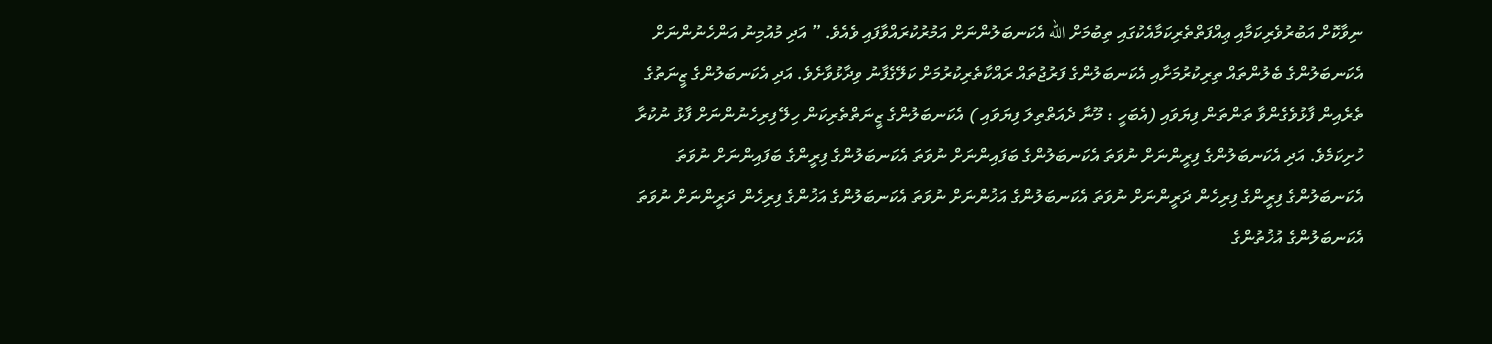ނިވާކޮށް އަބުރުވެރިކަމާއި ޢިއްފަތްތެރިކަމާއެކުގައި ތިބުމަށް الله އެކަނބަލުންނަށް އަމުރުކުރައްވާފައި ވެއެވެ. ” އަދި މުއުމިނު އަންހެނުންނަށް އެކަނބަލުންގެ ބެލުންތައް ތިރިކުރުމަށާއި އެކަނބަލުންގެ ފަރުޖުތައް ރައްކާތެރިކުރުމަށް ކަލޭގެފާނު ވިދާޅުވާށެވެ. އަދި އެކަނބަލުންގެ ޒީނަތުގެ ތެރެއިން ފާޅުވެގެންވާ ތަންތަން ފިޔަވައި (އެބަހީ : މޫނާ ދެއަތްތިލަ ފިޔަވައި ) އެކަނބަލުންގެ ޒީނަތްތެރިކަން ހިލޭ ފިރިހެނުންނަށް ފާޅު ނުކުރާ ހުށިކަމެވެ. އަދި އެކަނބަލުންގެ ފިރީންނަށް ނުވަތަ އެކަނބަލުންގެ ބަފައިންނަށް ނުވަތަ އެކަނބަލުންގެ ފިރީންގެ ބަފައިންނަށް ނުވަތަ އެކަނބަލުންގެ ފިރީންގެ ފިރިހެން ދަރީންނަށް ނުވަތަ އެކަނބަލުންގެ އަޚުންނަށް ނުވަތަ އެކަނބަލުންގެ އަޚުންގެ ފިރިހެން ދަރީންނަށް ނުވަތަ އެކަނބަލުންގެ އުޚުތުންގެ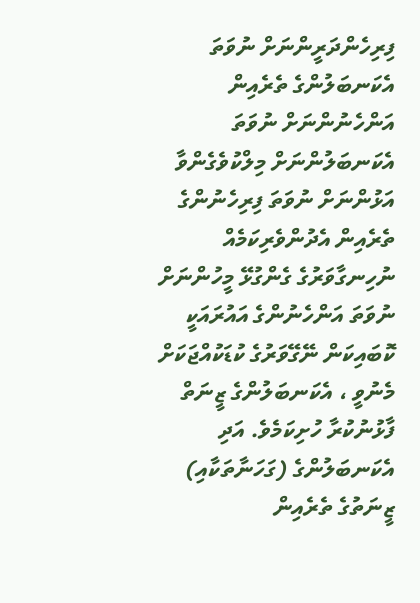ފިރިހެންދަރީންނަށް ނުވަތަ އެކަނބަލުންގެ ތެރެއިން އަންހެނުންނަށް ނުވަތަ އެކަނބަލުންނަށް މިލްކުވެގެންވާ އަޅުންނަށް ނުވަތަ ފިރިހެނުންގެ ތެރެއިން އެދުންވެރިކަމެއް ނުހިނގާވަރުގެ ގެންގުޅޭ މީހުންނަށް ނުވަތަ އަންހެނުންގެ އައުރައަކީ ކޮބައިކަން ނޭގޭވަރުގެ ކުޑަކުއްޖަކަށް މެނުވީ ، އެކަނބަލުންގެ ޒީނަތް ފާޅުނުކުރާ ހުށިކަމެވެ. އަދި އެކަނބަލުންގެ (ގަހަނާތަކާއި) ޒީނަތުގެ ތެރެއިން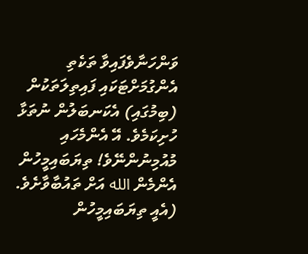ވަންހަނާވެފައިވާ ތަކެތި އެންގުމަށްޓަކައި ފައިތިލަތަކުން (ބިމުގައި) އެކަނބަލުން ނުތަޅާ ހުށިކަމެވެ. އޭ އެންމެހައި މުއުމިނުންނޭވެ! ތިޔަބައިމީހުން އެންމެން الله އަށް ތައުބާވާށެވެ. (އެއީ ތިޔަބައިމީހުން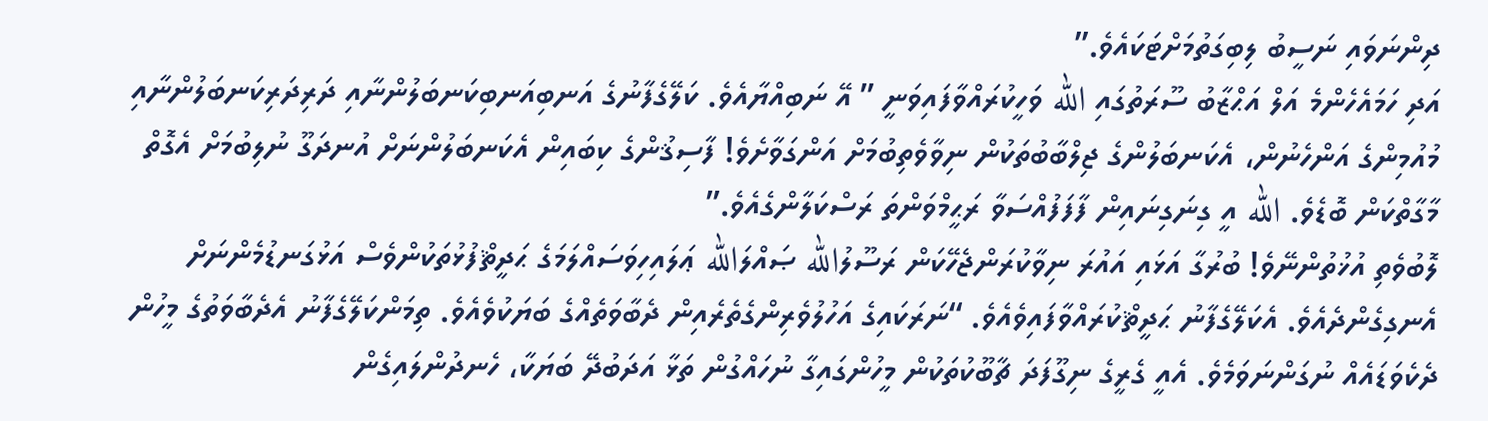ދިންނަވައި ނަސީބު ލިބިގަތުމަށްޓަކައެވެ.”
އަދި ހަމައެހެންމެ އަލް އަޙްޒާބު ސޫރަތުގައި الله ވަހީކުރައްވާފައިވަނީ ” އޭ ނަބިއްޔާއެވެ. ކަލޭގެފާނުގެ އަނބިއަނބިކަނބަލުންނާއި ދަރިދަރިކަނބަލުންނާއި މުއުމިންގެ އަންހެނުން، އެކަނބަލުންގެ ޖިލްބާބުތަކުން ނިވާވެތިބުމަށް އަންގަވާށެވެ! ފާސިޤުންގެ ކިބައިން އެކަނބަލުންނަށް އުނދަގޫ ނުލިބުމަށް އެގޮތް މާގާތްކަން ބޮޑެވެ. الله އީ ގިނަގިނައިން ފާފަފުއްސަވާ ރަޙީމްވަންތަ ރަސްކަލާންގެއެވެ.”
ލޮބުވެތި އުޚުތުންނޭވެ! ބުރުގާ އަޅައި އައުރަ ނިވާކުރަންޖެހޭކަން ރަސޫލުالله ޞައްލަالله ޢަލައިހިވަސައްލަމަގެ ޙަދީޘްފުޅުތަކުންވެސް އަޅުގަނޑުމެންނަށް އެނގިގެންދެއެވެ. އެކަލޭގެފާނު ޙަދީޘްކުރައްވާފައިވެއެވެ. “ނަރަކައިގެ އަހުލުވެރިންގެތެރެއިން ދެބާވަތެއްގެ ބަޔަކުވެއެވެ. ތިމަންކަލޭގެފާނު އެދެބާވަތުގެ މީހުން ދެކެވަޑައެއް ނުގަންނަވަމެވެ. އެއީ ގެރީގެ ނިގޫފަދަ ޗާބޫކުތަކުން މީހުންގައިގާ ނުހައްގުން ތަޅާ އަދަބުދޭ ބަޔަކާ، ހެނދުންލައިގެން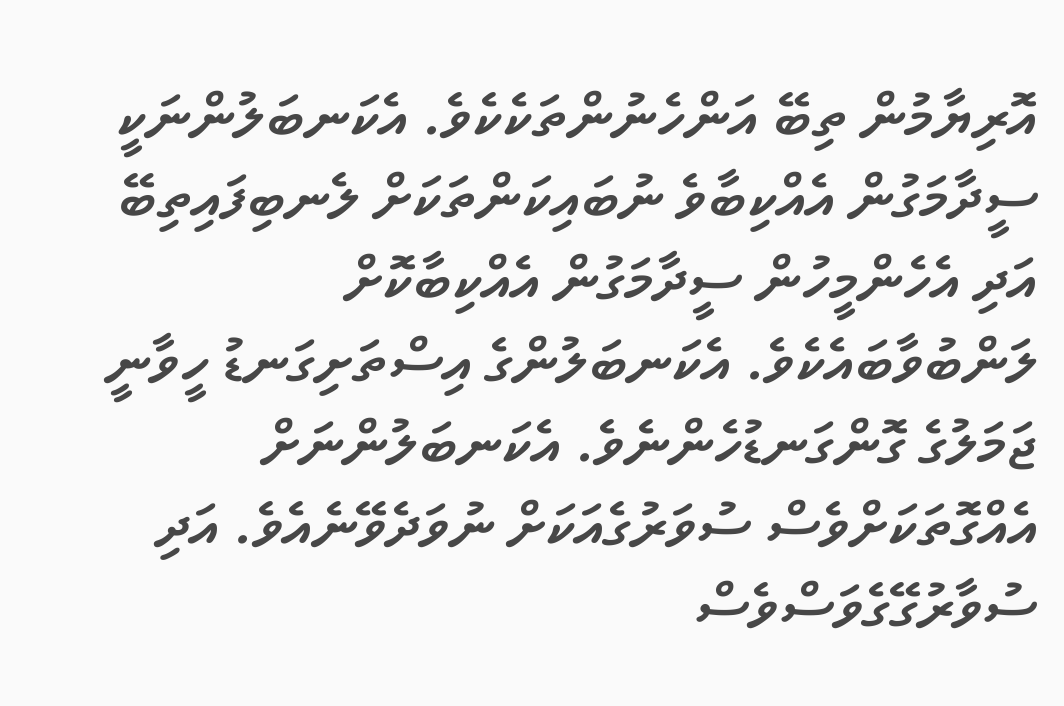އޮރިޔާމުން ތިބޭ އަންހެނުންތަކެކެވެ. އެކަނބަލުންނަކީ ސީދާމަގުން އެއްކިބާވެ ނުބައިކަންތަކަށް ލެނބިފައިތިބޭ އަދި އެހެންމީހުން ސީދާމަގުން އެއްކިބާކޮށް ލަންބުވާބައެކެވެ. އެކަނބަލުންގެ އިސްތަށިގަނޑު ހީވާނީ ޖަމަލުގެ ގޮންގަނޑުހެންނެވެ. އެކަނބަލުންނަށް އެއްގޮތަކަށްވެސް ސުވަރުގެއަކަށް ނުވަދެވޭނެއެވެ. އަދި ސުވާރުގޭގެވަސްވެސް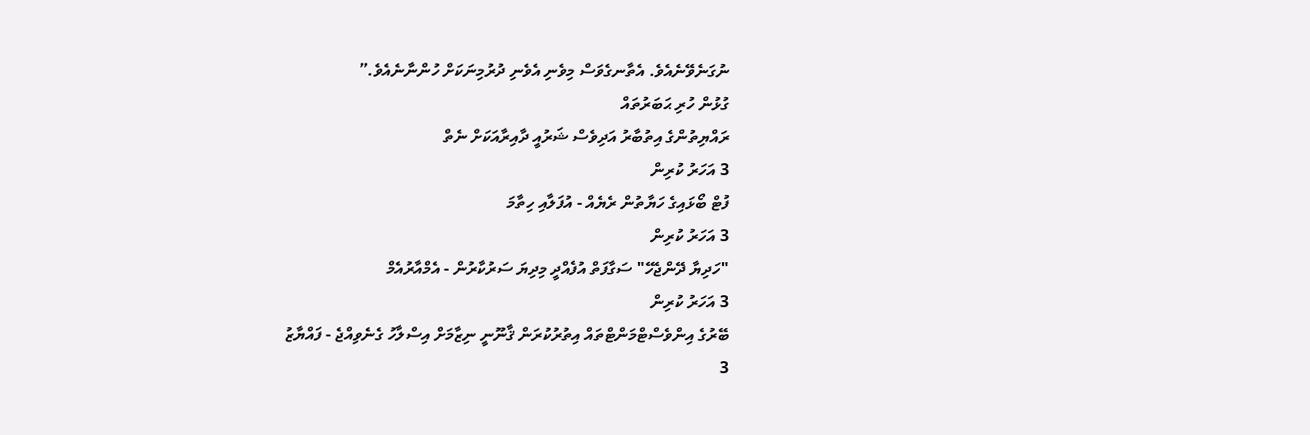ނުގަނެވޭނެއެވެ. އެތާނގެވަސް މިވެނި އެވެނި ދުރުމިނަކަށް ހުންނާނެއެވެ.”
ގުޅުން ހުރި ޙަބަރުތައް
ރައްޔިތުންގެ އިތުބާރު އަދިވެސް ޝަރުއީ ދާއިރާއަކަށް ނެތް
3 އަހަރު ކުރިން
ފުޓް ބޯޅައިގެ ހަޔާތުން ރެޔެއް - އުފަލާއި ހިތާމަ
3 އަހަރު ކުރިން
"ހަދިޔާ ދޭންޖެހޭ" ސަގާފަތް އުފެއްދީ މިދިޔަ ސަރުކާރުން - އެމްއާރުއެމް
3 އަހަރު ކުރިން
ބޭރުގެ އިންވެސްޓްމަންޓްތައް އިތުރުކުރަން ޤާނޫނީ ނިޒާމަށް އިސްލާހު ގެނެވިއްޖެ - ފައްޔާޒު
3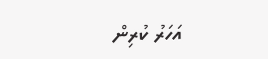އަހަރު ކުރިން